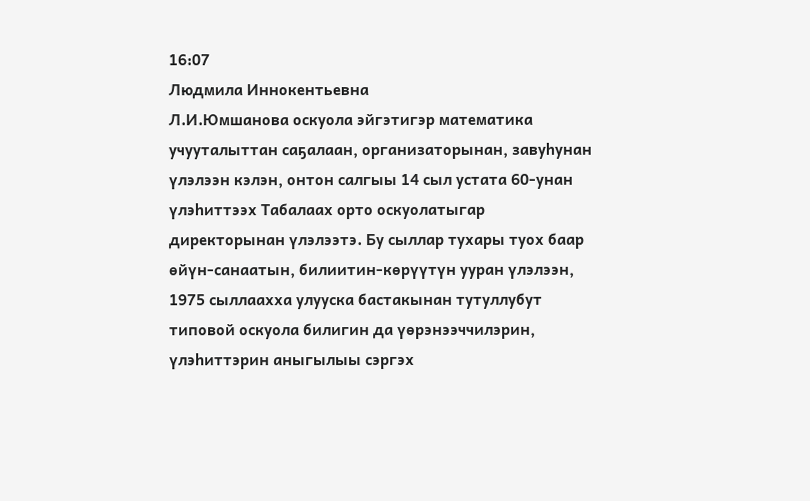16:07
Людмила Иннокентьевна
Л.И.Юмшанова оскуола эйгэтигэр математика учууталыттан саҕалаан, организаторынан, завуһунан үлэлээн кэлэн, онтон салгыы 14 сыл устата 60-унан үлэһиттээх Табалаах орто оскуолатыгар директорынан үлэлээтэ. Бу сыллар тухары туох баар өйүн-санаатын, билиитин-көрүүтүн ууран үлэлээн, 1975 сыллаахха улууска бастакынан тутуллубут типовой оскуола билигин да үөрэнээччилэрин, үлэһиттэрин аныгылыы сэргэх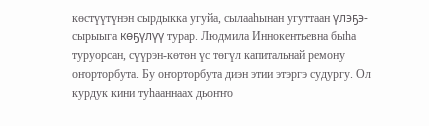көстүүтүнэн сырдыкка угуйа, сылааһынан угуттаан үлэҕэ-сырыыга көҕүлүү турар. Людмила Иннокентьевна быһа туруорсан, сүүрэн-көтөн үс төгүл капитальнай ремону оҥорторбута. Бу оҥорторбута диэн этии этэргэ судургу. Ол курдук кини туһааннаах дьоҥҥо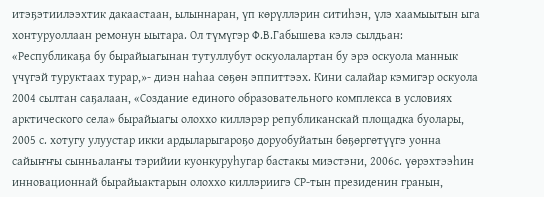итэҕэтиилээхтик дакаастаан, ылыннаран, үп көрүллэрин ситиһэн, үлэ хаамыытын ыга хонтуруоллаан ремонун ыытара. Ол түмүгэр Ф.В.Габышева кэлэ сылдьан: «Республикаҕа бу бырайыагынан тутуллубут оскуолалартан бу эрэ оскуола маннык үчүгэй туруктаах турар,»- диэн наһаа сөҕөн эппиттээх. Кини салайар кэмигэр оскуола 2004 сылтан саҕалаан, «Создание единого образовательного комплекса в условиях арктического села» бырайыагы олоххо киллэрэр републиканскай площадка буолары, 2005 с. хотугу улуустар икки ардыларыгароҕо доруобуйатын бөҕөргөтүүгэ уонна сайыҥҥы сынньалаҥы тэрийии куонкуруһугар бастакы миэстэни, 2006с. үөрэхтээһин инновационнай бырайыактарын олоххо киллэриигэ СР-тын президенин гранын,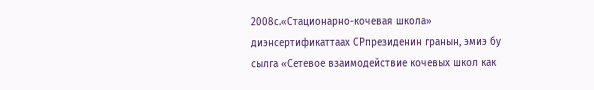2008с.«Стационарно-кочевая школа» диэнсертификаттаах СРпрезиденин гранын, эмиэ бу сылга «Сетевое взаимодействие кочевых школ как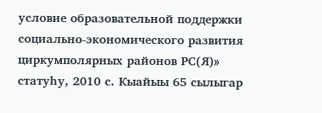условие образовательной поддержки социально-экономического развития циркумполярных районов РС(Я)» статуһу, 2010 с. Кыайыы 65 сылыгар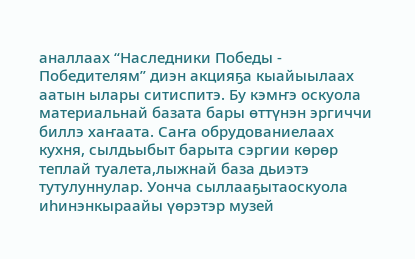аналлаах “Наследники Победы - Победителям” диэн акцияҕа кыайыылаах аатын ылары ситиспитэ. Бу кэмҥэ оскуола материальнай базата бары өттүнэн эргиччи биллэ хаҥаата. Саҥа обрудованиелаах кухня, сылдьыбыт барыта сэргии көрөр теплай туалета,лыжнай база дьиэтэ тутулуннулар. Уонча сыллааҕытаоскуола иһинэнкыраайы үөрэтэр музей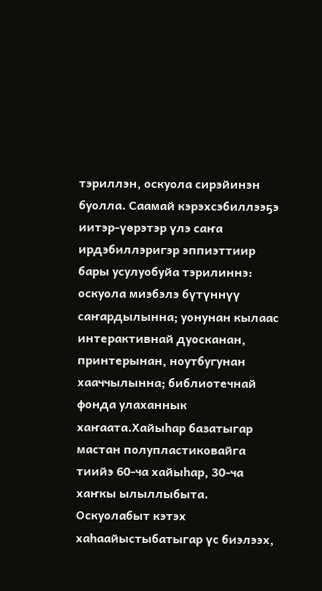тэриллэн, оскуола сирэйинэн буолла. Саамай кэрэхсэбиллээҕэ иитэр-үөрэтэр үлэ саҥа ирдэбиллэригэр эппиэттиир бары усулуобуйа тэрилиннэ: оскуола миэбэлэ бүтүннүү саҥардылынна; уонунан кылаас интерактивнай дуосканан, принтерынан, ноутбугунан хааччылынна; библиотечнай фонда улаханнык хаҥаата.Хайыһар базатыгар мастан полупластиковайга тиийэ 60-ча хайыһар, 30-ча хаҥкы ылыллыбыта. Оскуолабыт кэтэх хаһаайыстыбатыгар үс биэлээх,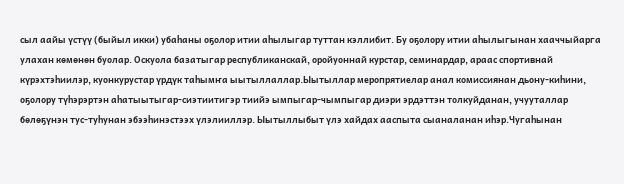сыл аайы үстүү (быйыл икки) убаһаны оҕолор итии аһылыгар туттан кэллибит. Бу оҕолору итии аһылыгынан хааччыйарга улахан көмөнөн буолар. Оскуола базатыгар республиканскай, оройуоннай курстар, семинардар, араас спортивнай күрэхтэһиилэр, куонкурустар үрдүк таһымҥа ыытыллаллар.Ыытыллар меропрятиелар анал комиссиянан дьону-киһини, оҕолору түһэрэртэн аһатыытыгар-сиэтиитигэр тиийэ ымпыгар-чымпыгар диэри эрдэттэн толкуйданан, учууталлар бөлөҕүнэн тус-туһунан эбээһинэстээх үлэлииллэр. Ыытыллыбыт үлэ хайдах ааспыта сыаналанан иһэр.Чугаһынан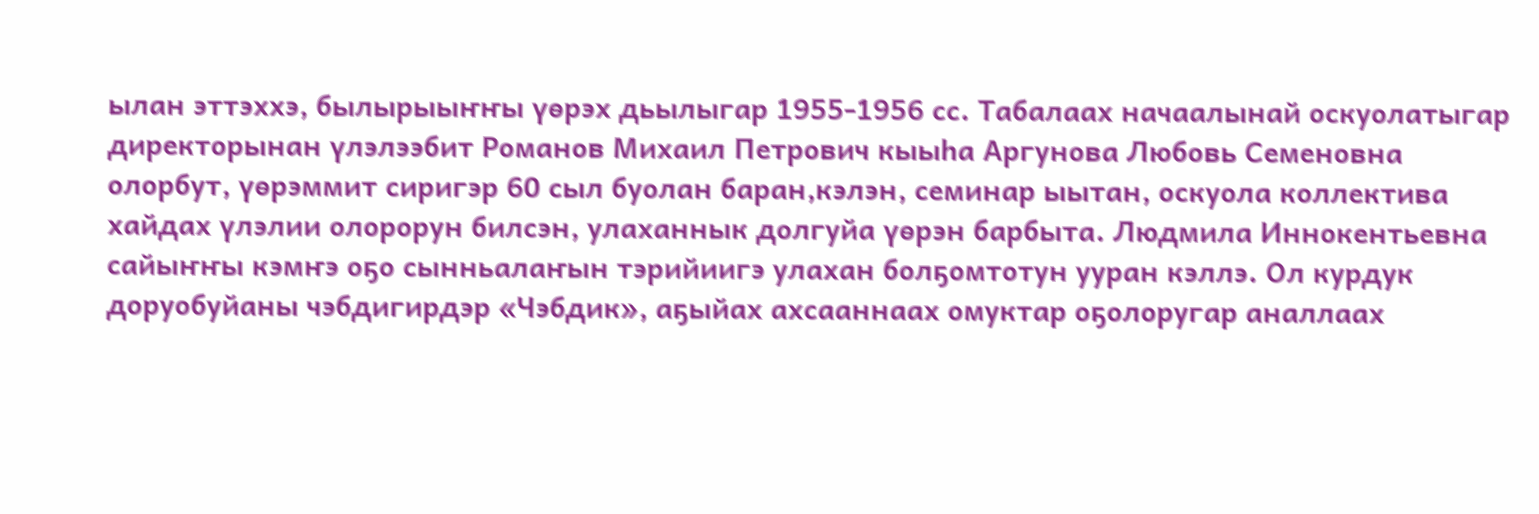ылан эттэххэ, былырыыҥҥы үөрэх дьылыгар 1955-1956 сс. Табалаах начаалынай оскуолатыгар директорынан үлэлээбит Романов Михаил Петрович кыыһа Аргунова Любовь Семеновна олорбут, үөрэммит сиригэр 60 сыл буолан баран,кэлэн, семинар ыытан, оскуола коллектива хайдах үлэлии олорорун билсэн, улаханнык долгуйа үөрэн барбыта. Людмила Иннокентьевна сайыҥҥы кэмҥэ оҕо сынньалаҥын тэрийиигэ улахан болҕомтотун ууран кэллэ. Ол курдук доруобуйаны чэбдигирдэр «Чэбдик», аҕыйах ахсааннаах омуктар оҕолоругар аналлаах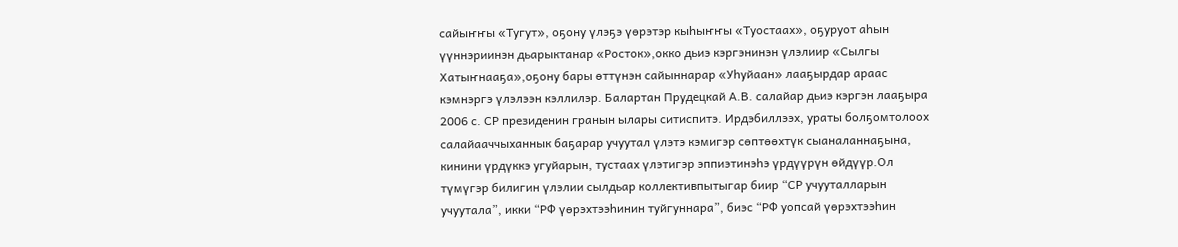сайыҥҥы «Тугут», оҕону үлэҕэ үөрэтэр кыһыҥҥы «Туостаах», оҕуруот аһын үүннэриинэн дьарыктанар «Росток»,окко дьиэ кэргэнинэн үлэлиир «Сылгы Хатыҥнааҕа»,оҕону бары өттүнэн сайыннарар «Уһуйаан» лааҕырдар араас кэмнэргэ үлэлээн кэллилэр. Балартан Прудецкай А.В. салайар дьиэ кэргэн лааҕыра 2006 с. СР президенин гранын ылары ситиспитэ. Ирдэбиллээх, ураты болҕомтолоох салайааччыханнык баҕарар учуутал үлэтэ кэмигэр сөптөөхтүк сыаналаннаҕына, кинини үрдүккэ угуйарын, тустаах үлэтигэр эппиэтинэһэ үрдүүрүн өйдүүр.Ол түмүгэр билигин үлэлии сылдьар коллективпытыгар биир “СР учууталларын учуутала”, икки “РФ үөрэхтээһинин туйгуннара”, биэс “РФ уопсай үөрэхтээһин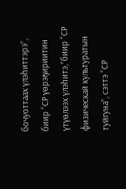бочуоттаах үлэһиттэрэ”, биир “СР үөрэҕириитин үтүөлээх үлэһитэ,”биир “СР физическай культуратын туйгуна”, сэттэ “СР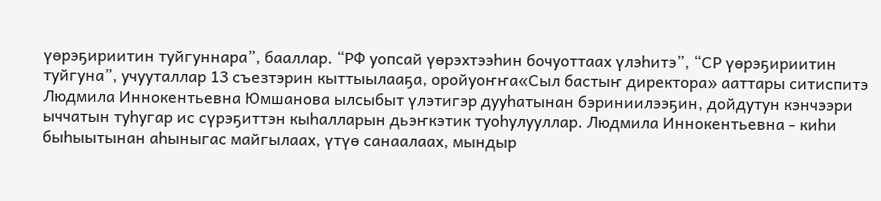үөрэҕириитин туйгуннара”, бааллар. “РФ уопсай үөрэхтээһин бочуоттаах үлэһитэ”, “СР үөрэҕириитин туйгуна”, учууталлар 13 съезтэрин кыттыылааҕа, оройуоҥҥа«Сыл бастыҥ директора» ааттары ситиспитэ Людмила Иннокентьевна Юмшанова ылсыбыт үлэтигэр дууһатынан бэриниилээҕин, дойдутун кэнчээри ыччатын туһугар ис сүрэҕиттэн кыһалларын дьэҥкэтик туоһулууллар. Людмила Иннокентьевна - киһи быһыытынан аһыныгас майгылаах, үтүө санаалаах, мындыр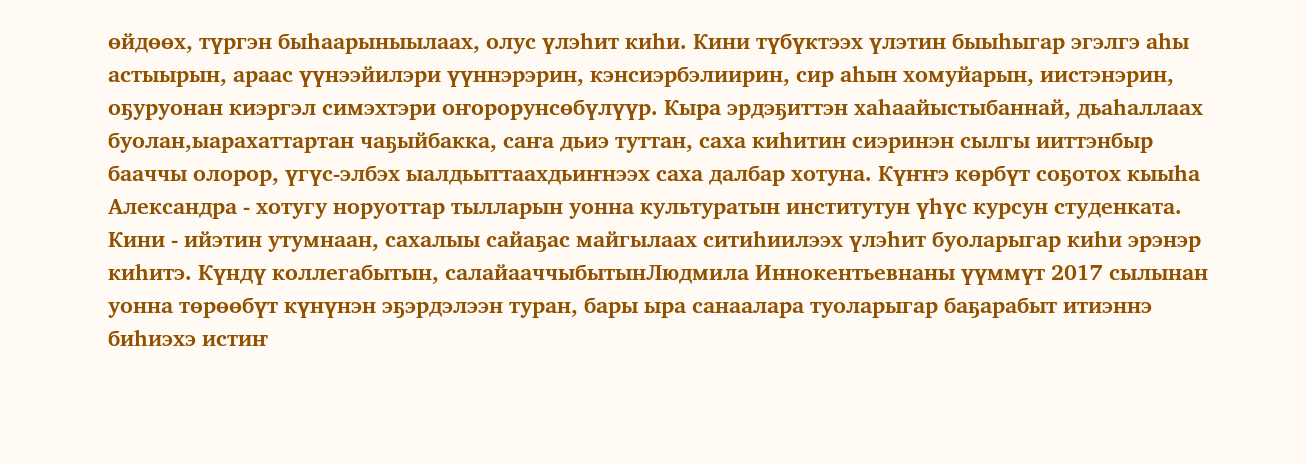өйдөөх, түргэн быһаарыныылаах, олус үлэһит киһи. Кини түбүктээх үлэтин быыһыгар эгэлгэ аһы астыырын, араас үүнээйилэри үүннэрэрин, кэнсиэрбэлиирин, сир аһын хомуйарын, иистэнэрин, оҕуруонан киэргэл симэхтэри оҥорорунсөбүлүүр. Кыра эрдэҕиттэн хаһаайыстыбаннай, дьаһаллаах буолан,ыарахаттартан чаҕыйбакка, саҥа дьиэ туттан, саха киһитин сиэринэн сылгы ииттэнбыр бааччы олорор, үгүс-элбэх ыалдьыттаахдьиҥнээх саха далбар хотуна. Күҥҥэ көрбүт соҕотох кыыһа Александра - хотугу норуоттар тылларын уонна культуратын институтун үһүс курсун студенката. Кини - ийэтин утумнаан, сахалыы сайаҕас майгылаах ситиһиилээх үлэһит буоларыгар киһи эрэнэр киһитэ. Күндү коллегабытын, салайааччыбытынЛюдмила Иннокентьевнаны үүммүт 2017 сылынан уонна төрөөбүт күнүнэн эҕэрдэлээн туран, бары ыра санаалара туоларыгар баҕарабыт итиэннэ биһиэхэ истиҥ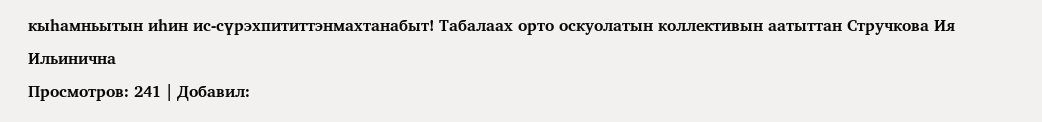кыһамньытын иһин ис-сүрэхпититтэнмахтанабыт! Табалаах орто оскуолатын коллективын аатыттан Стручкова Ия Ильинична
Просмотров: 241 | Добавил: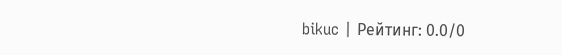bikuc | Рейтинг: 0.0/0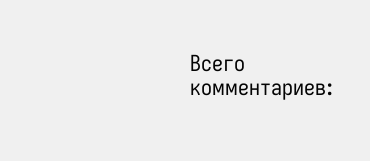Всего комментариев: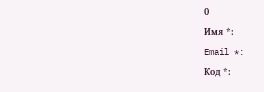0
Имя *:
Email *:
Код *: